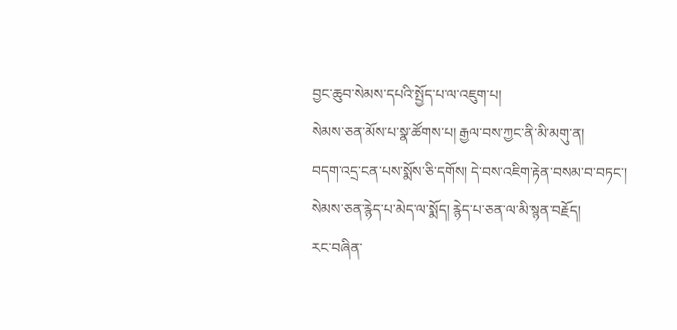བྱང་ཆུབ་སེམས་དཔའི་སྤྱོད་པ་ལ་འཇུག་པ།
སེམས་ཅན་མོས་པ་སྣ་ཚོགས་པ། རྒྱལ་བས་ཀྱང་ནི་མི་མགུ་ན།
བདག་འདྲ་ངན་པས་སྨོས་ཅི་དགོས། དེ་བས་འཇིག་རྟེན་བསམ་བ་བཏང་།
སེམས་ཅན་རྙེད་པ་མེད་ལ་སྨོད། རྙེད་པ་ཅན་ལ་མི་སྙན་བརྗོད།
རང་བཞིན་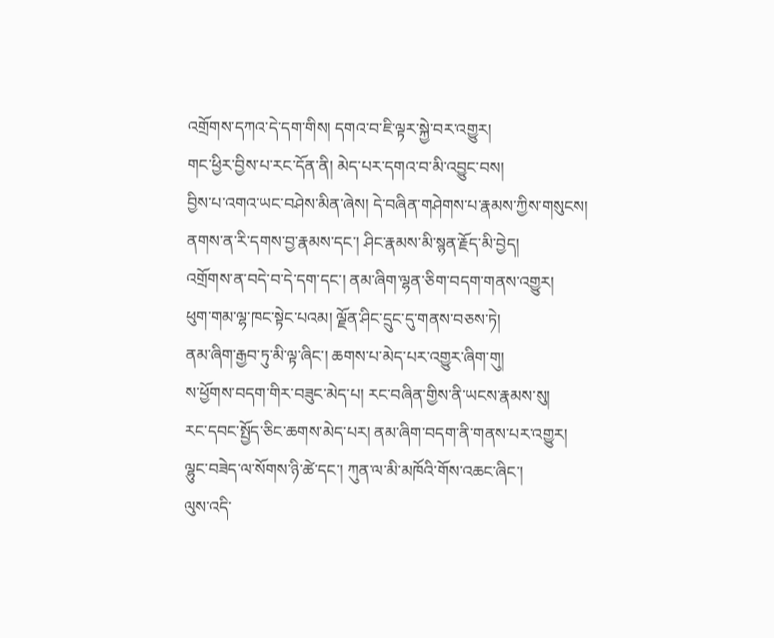འགྲོགས་དཀའ་དེ་དག་གིས། དགའ་བ་ཇི་ལྟར་སྐྱེ་བར་འགྱུར།
གང་ཕྱིར་བྱིས་པ་རང་དོན་ནི། མེད་པར་དགའ་བ་མི་འབྱུང་བས།
བྱིས་པ་འགའ་ཡང་བཤེས་མིན་ཞེས། དེ་བཞིན་གཤེགས་པ་རྣམས་ཀྱིས་གསུངས།
ནགས་ན་རི་དགས་བྱ་རྣམས་དང་། ཤིང་རྣམས་མི་སྙན་རྗོད་མི་བྱེད།
འགྲོགས་ན་བདེ་བ་དེ་དག་དང་། ནམ་ཞིག་ལྷན་ཅིག་བདག་གནས་འགྱུར།
ཕུག་གམ་ལྷ་ཁང་སྟེང་པའམ། ལྗོན་ཤིང་དྲུང་དུ་གནས་བཅས་ཏེ།
ནམ་ཞིག་རྒྱབ་ཏུ་མི་ལྟ་ཞིང་། ཆགས་པ་མེད་པར་འགྱུར་ཞིག་གུ།
ས་ཕྱོགས་བདག་གིར་བཟུང་མེད་པ། རང་བཞིན་གྱིས་ནི་ཡངས་རྣམས་སུ།
རང་དབང་སྤྱོད་ཅིང་ཆགས་མེད་པར། ནམ་ཞིག་བདག་ནི་གནས་པར་འགྱུར།
ལྷུང་བཟེད་ལ་སོགས་ཉི་ཚེ་དང་། ཀུན་ལ་མི་མཁོའི་གོས་འཆང་ཞིང་།
ལུས་འདི་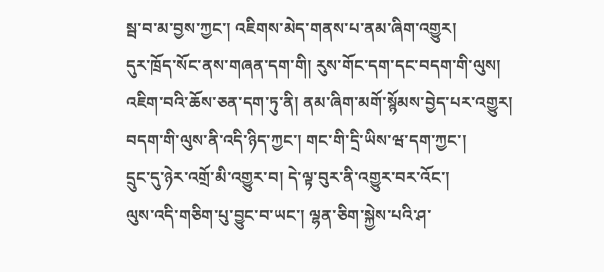སྦ་བ་མ་བྱས་ཀྱང་། འཇིགས་མེད་གནས་པ་ནམ་ཞིག་འགྱུར།
དུར་ཁྲོད་སོང་ནས་གཞན་དག་གི། རུས་གོང་དག་དང་བདག་གི་ལུས།
འཇིག་བའི་ཆོས་ཅན་དག་ཏུ་ནི། ནམ་ཞིག་མགོ་སྙོམས་བྱེད་པར་འགྱུར།
བདག་གི་ལུས་ནི་འདི་ཉིད་ཀྱང་། གང་གི་དྲི་ཡིས་ཝ་དག་ཀྱང་།
དྲུང་དུ་ཉེར་འགྲོ་མི་འགྱུར་བ། དེ་ལྟ་བུར་ནི་འགྱུར་བར་འོང་།
ལུས་འདི་གཅིག་པུ་བྱུང་བ་ཡང་། ལྷན་ཅིག་སྐྱེས་པའི་ཤ་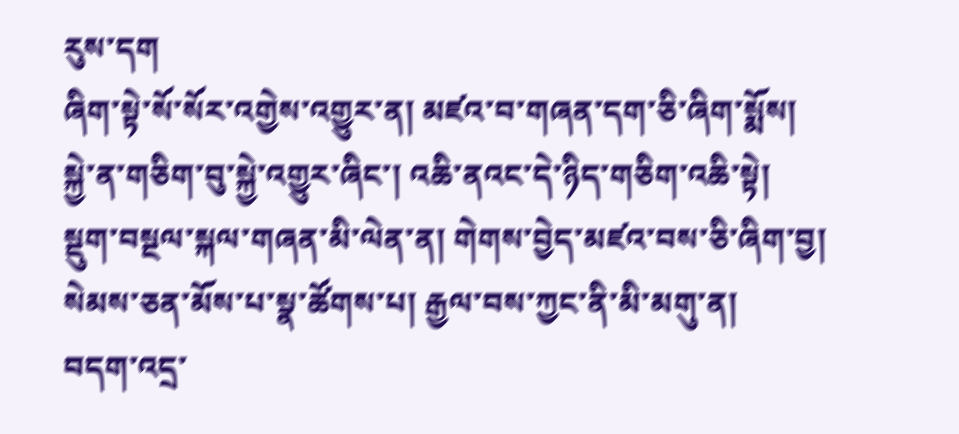རུས་དག
ཞིག་སྟེ་སོ་སོར་འགྱེས་འགྱུར་ན། མཛའ་བ་གཞན་དག་ཅི་ཞིག་སྨོས།
སྐྱེ་ན་གཅིག་བུ་སྐྱེ་འགྱུར་ཞིང་། འཆི་ནའང་དེ་ཉིད་གཅིག་འཆི་སྟེ།
སྡུག་བསྔལ་སྐལ་གཞན་མི་ལེན་ན། གེགས་བྱེད་མཛའ་བས་ཅི་ཞིག་བྱ།
སེམས་ཅན་མོས་པ་སྣ་ཚོགས་པ། རྒྱལ་བས་ཀྱང་ནི་མི་མགུ་ན།
བདག་འདྲ་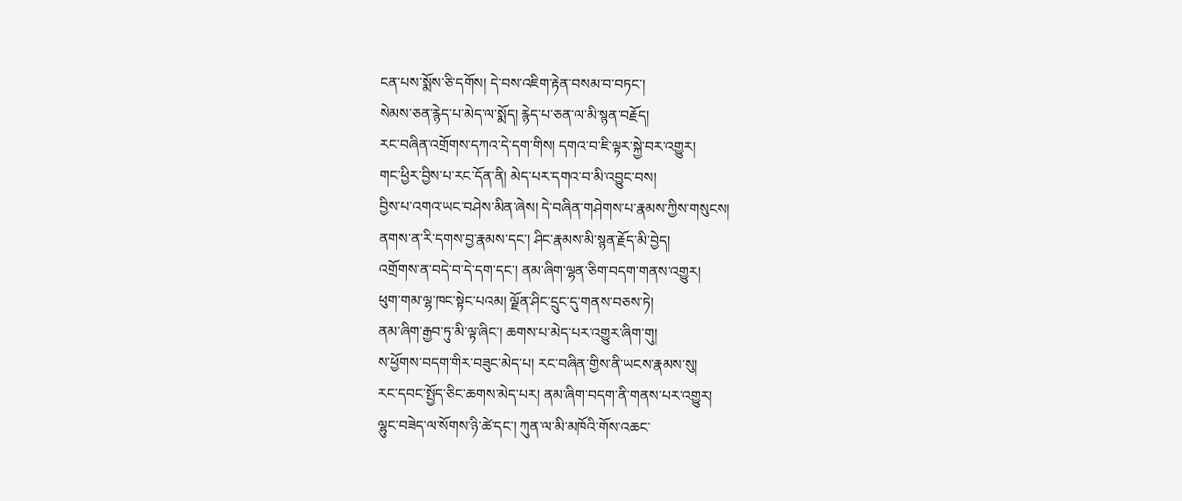ངན་པས་སྨོས་ཅི་དགོས། དེ་བས་འཇིག་རྟེན་བསམ་བ་བཏང་།
སེམས་ཅན་རྙེད་པ་མེད་ལ་སྨོད། རྙེད་པ་ཅན་ལ་མི་སྙན་བརྗོད།
རང་བཞིན་འགྲོགས་དཀའ་དེ་དག་གིས། དགའ་བ་ཇི་ལྟར་སྐྱེ་བར་འགྱུར།
གང་ཕྱིར་བྱིས་པ་རང་དོན་ནི། མེད་པར་དགའ་བ་མི་འབྱུང་བས།
བྱིས་པ་འགའ་ཡང་བཤེས་མིན་ཞེས། དེ་བཞིན་གཤེགས་པ་རྣམས་ཀྱིས་གསུངས།
ནགས་ན་རི་དགས་བྱ་རྣམས་དང་། ཤིང་རྣམས་མི་སྙན་རྗོད་མི་བྱེད།
འགྲོགས་ན་བདེ་བ་དེ་དག་དང་། ནམ་ཞིག་ལྷན་ཅིག་བདག་གནས་འགྱུར།
ཕུག་གམ་ལྷ་ཁང་སྟེང་པའམ། ལྗོན་ཤིང་དྲུང་དུ་གནས་བཅས་ཏེ།
ནམ་ཞིག་རྒྱབ་ཏུ་མི་ལྟ་ཞིང་། ཆགས་པ་མེད་པར་འགྱུར་ཞིག་གུ།
ས་ཕྱོགས་བདག་གིར་བཟུང་མེད་པ། རང་བཞིན་གྱིས་ནི་ཡངས་རྣམས་སུ།
རང་དབང་སྤྱོད་ཅིང་ཆགས་མེད་པར། ནམ་ཞིག་བདག་ནི་གནས་པར་འགྱུར།
ལྷུང་བཟེད་ལ་སོགས་ཉི་ཚེ་དང་། ཀུན་ལ་མི་མཁོའི་གོས་འཆང་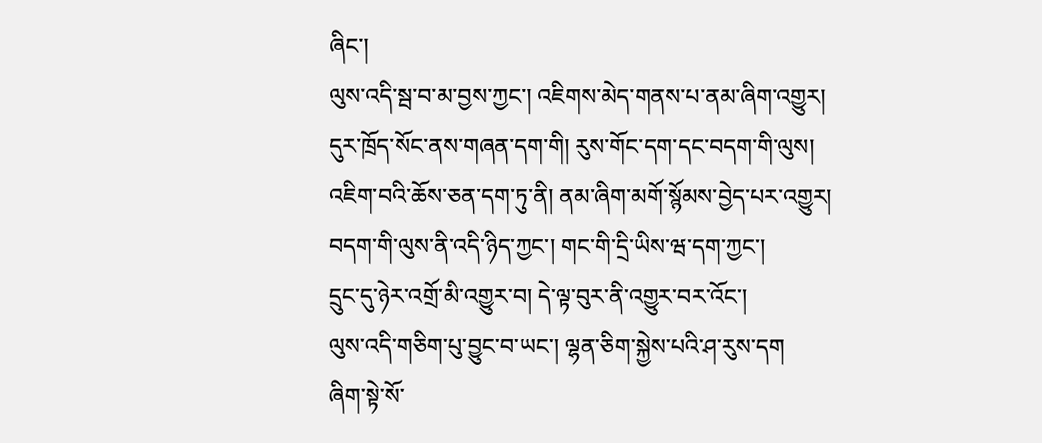ཞིང་།
ལུས་འདི་སྦ་བ་མ་བྱས་ཀྱང་། འཇིགས་མེད་གནས་པ་ནམ་ཞིག་འགྱུར།
དུར་ཁྲོད་སོང་ནས་གཞན་དག་གི། རུས་གོང་དག་དང་བདག་གི་ལུས།
འཇིག་བའི་ཆོས་ཅན་དག་ཏུ་ནི། ནམ་ཞིག་མགོ་སྙོམས་བྱེད་པར་འགྱུར།
བདག་གི་ལུས་ནི་འདི་ཉིད་ཀྱང་། གང་གི་དྲི་ཡིས་ཝ་དག་ཀྱང་།
དྲུང་དུ་ཉེར་འགྲོ་མི་འགྱུར་བ། དེ་ལྟ་བུར་ནི་འགྱུར་བར་འོང་།
ལུས་འདི་གཅིག་པུ་བྱུང་བ་ཡང་། ལྷན་ཅིག་སྐྱེས་པའི་ཤ་རུས་དག
ཞིག་སྟེ་སོ་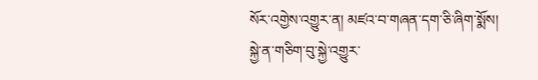སོར་འགྱེས་འགྱུར་ན། མཛའ་བ་གཞན་དག་ཅི་ཞིག་སྨོས།
སྐྱེ་ན་གཅིག་བུ་སྐྱེ་འགྱུར་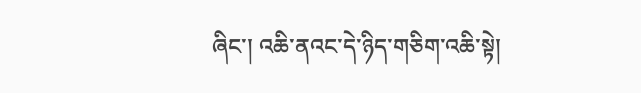ཞིང་། འཆི་ནའང་དེ་ཉིད་གཅིག་འཆི་སྟེ།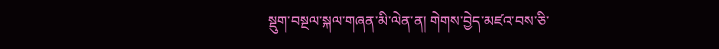སྡུག་བསྔལ་སྐལ་གཞན་མི་ལེན་ན། གེགས་བྱེད་མཛའ་བས་ཅི་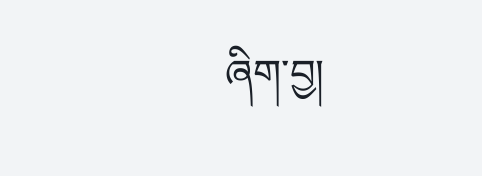ཞིག་བྱ།